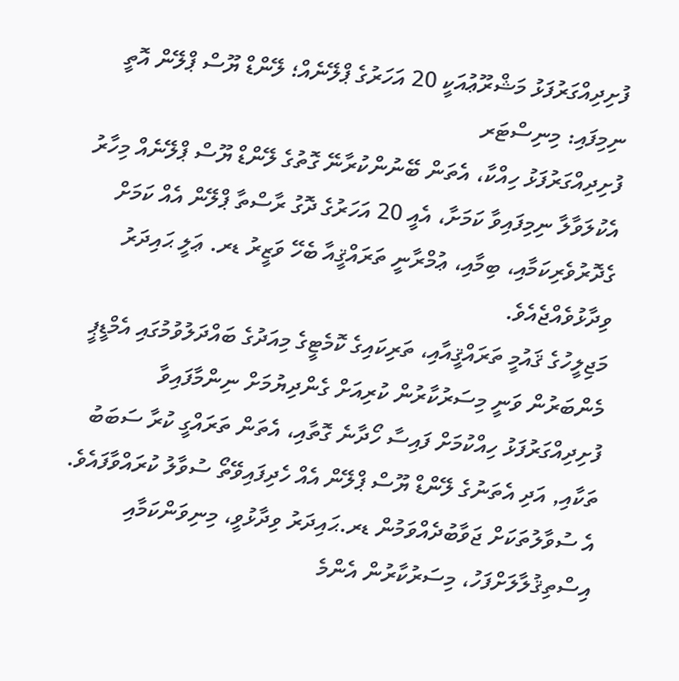ފުށިދިއްގަރުފަޅު މަޝްރޫޢުއަކީ 20 އަހަރުގެ ޕްލޭނެއް؛ ލޭންޑް ޔޫސް ޕްލޭން އޮތީ ނިމިފައި: މިނިސްޓަރ
ފުށިދިއްގަރުފަޅު ހިއްކާ، އެތަން ބޭނުންކުރާނޭ ގޮތުގެ ލޭންޑް ޔޫސް ޕްލޭނެއް މިހާރު އެކުލަވާލާ ނިމިފައިވާ ކަމަށާ، އެއީ 20 އަހަރުގެ ދޮގު ރާސްތާ ޕްލޭން އެއް ކަމަށް ގެދޮރުވެރިކަމާއި، ބިމާއި، ޢުމްރާނީ ތަރައްޤީއާ ބެހޭ ވަޒީރު ޑރ. ޢަލީ ޙައިދަރު ވިދާޅުވެއްޖެއެވެ.
މަޖިލީހުގެ ޤައުމީ ތަރައްޤީއާއި، ތަރިކައިގެ ކޮމެޓީގެ މިއަދުގެ ބައްދަލުވުމުގައި އެމްޑީޕީ މެންބަރުން ވަނީ މިސަރުކާރުން ކުރިއަށް ގެންދިޔުމަށް ނިންމާފައިވާ ފުށިދިއްގަރުފަޅު ހިއްކުމަށް ފައިސާ ހޯދާނެ ގޮތާއި، އެތަން ތަރައްގީ ކުރާ ސަބަބު ތަކާއި, އަދި އެތަނުގެ ލޭންޑް ޔޫސް ޕްލޭން އެއް ހެދިފައިވޭތޯ ސުވާލު ކުރައްވާފައެވެ.
އެ ސުވާލުތަކަށް ޖަވާބުދެއްވަމުން ޑރ.ޙައިދަރު ވިދާޅުވީ، މިނިވަންކަމާއި އިސްތިޤުލާލަށްފަހު، މިސަރުކާރުން އެންމެ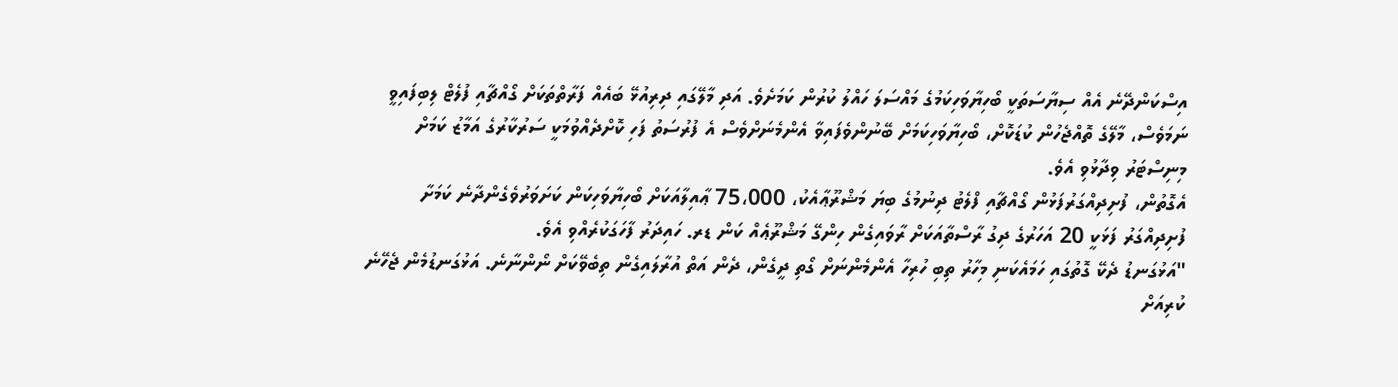އިސްކަންދޭނެ އެއް ސިޔާސަތަކީ ބޯހިޔާވަހިކަމުގެ މައްސަލަ ހައްލު ކުރުން ކަމަށެވެ. އަދި މާލޭގައި ދިރިއުޅޭ ބައެއް ފަރާތްތަކަށް ގޯއްޗާއި ފުލެޓް ލިބިފައިވީ ނަމަވެސް، މާލޭގެ ތޮއްޖެހުން ކުޑަކޮށް، ބޯހިޔާވަހިކަމަށް ބޭނުންވެފައިވާ އެންމެނަށްވެސް އެ ފުރުސަތު ފަހި ކޮށްދެއްވުމަކީ ސަރުކާރުގެ އަމާޒު ކަމަށް މިނިސްޓަރު ވިދާޅުވި އެވެ.
އެގޮތުން، ފުށިދިއްގަރުފަޅުން ގޯއްޗާއި ފްލެޓު ދިނުމުގެ ބިޔަ މަޝްރޫޢާއެކު، 75،000 ޢާއިލާއަކަށް ބޯހިޔާވަހިކަން ކަށަވަރުވެގެންދާނެ ކަމަށާ ފުށިދިއްގަރު ފަޅަކީ 20 އަހަރުގެ ދިގު ރާސްތާއަކަށް ރާވައިގެން ހިންގޭ މަޝްރޫޢެއް ކަން ޑރ. ހައިދަރު ފާހަގަކުރެއްވި އެވެ.
"އަޅުގަނޑު ދެކޭ ގޮތުގައި ހަމައެކަނި މިހާރު ތިބި ހުރިހާ އެންމެންނަށް ގޯތި ދީގެން، ދެން އަތް އުރާލައިގެން ތިބެވޭކަށް ނޯންނާނެ. އަޅުގަނޑުމެން ޖެހޭނެ ކުރިއަށް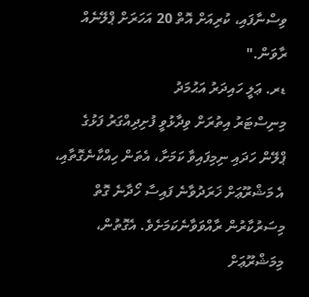ވިސްނާފައި، ކުރިއަށް އޮތް 20 އަހަރަށް ޕްލޭނެއް ރާވަން."
ޑރ. ޢަލީ ހައިދަރު އަޙުމަދު
މިނިސްޓަރު އިތުރަށް ވިދާޅުވީ ފުށިދިއްގަރު ފަޅުގެ ޕްލޭން ހަދައި ނިމިފައިވާ ކަމަށާ، އެތަން ހިއްކާނެގޮތާއި، އެ މަޝްރޫޢަށް ޚަރަދުވާނެ ފައިސާ ހޯދާނެ ގޮތް މިސަރުކާރުން ރާއްވަވާނެކަމަށެވެ. އެގޮތުން، މިމަޝްރޫޢަށް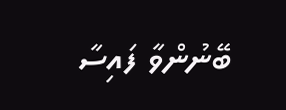ބޭނުންވާ ފައިސާ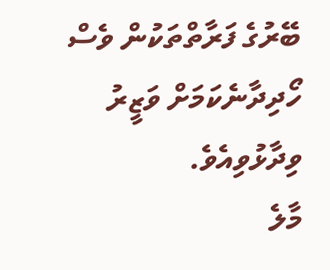ބޭރުގެ ފަރާތްތަކުން ވެސް ހޯދިދާނެކަމަށް ވަޒީރު ވިދާޅުވިއެވެ.
މާލެ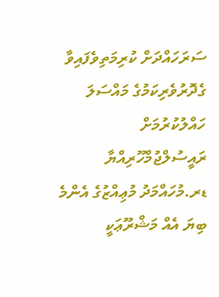ސަރަހައްދަށް ކުރިމަތިވެފައިވާ ގެދޮރުވެރިކަމުގެ މައްސަލަ ހައްލުކުރުމަށް ރައީސުލްޖުމްހޫރިއްޔާ ޑރ.މުހައްމަދު މުޢިއްޒުގެ އެންމެ ބިޔަ އެއް މަޝްރޫޢަކީ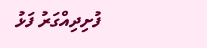ފުށިދިއްގަރު ފަޅު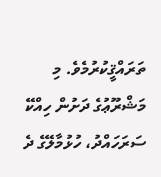ތަރައްޤީކުރުމެވެ. މި މަޝްރޫޢުގެ ދަށުން ހިއްކޭ ސަރަހައްދު، ހުޅުމާލޭގެ ދެ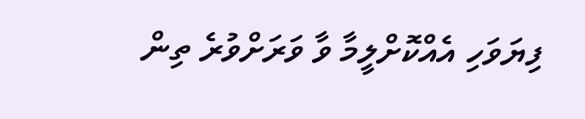ފިޔަވަހި އެއްކޮށްލީމާ ވާ ވަރަށްވުރެ ތިން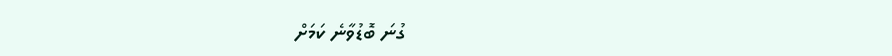ގުނަ ބޮޑުވާނެ ކަމަށް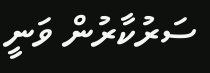ސަރުކާރުން ވަނީ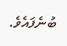ބުނެފައެވެ.